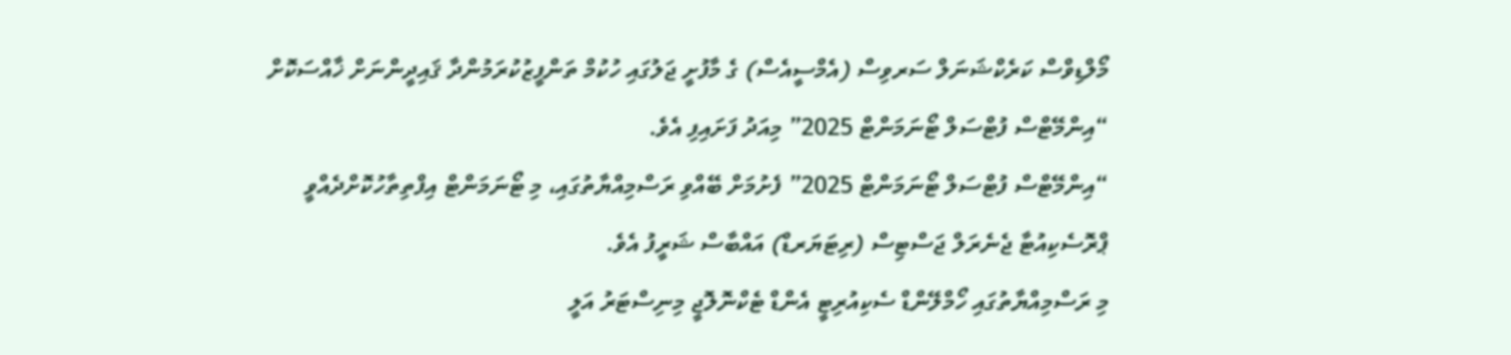މޯލްޑިވްސް ކަރެކްޝަނަލް ސަރވިސް (އެމްސީއެސް) ގެ މާފުށީ ޖަލުގައި ހުކުމް ތަންފީޒުކުރަމުންދާ ޤައިދީންނަށް ޚާއްސަކޮށް “އިންމޭޓްސް ފުޓްސަލް ޓޯނަމަންޓް 2025” މިއަދު ފަށައިފި އެވެ.
“އިންމޭޓްސް ފުޓްސަލް ޓޯނަމަންޓް 2025” ފެށުމަށް ބޭއްވި ރަސްމިއްޔާތުގައި، މި ޓޯނަމަންޓް އިފްތިތާހުކޮށްދެއްވީ ޕްރޮސެކިއުޓާ ޖެނެރަލް ޖަސްޓިސް (ރިޓަޔަރޑް) އައްބާސް ޝަރީފު އެވެ.
މި ރަސްމިއްޔާތުގައި ހޯމްލޭންޑް ސެކިއުރިޓީ އެންޑް ޓެކްނޮލޮޖީ މިނިސްޓަރު އަލީ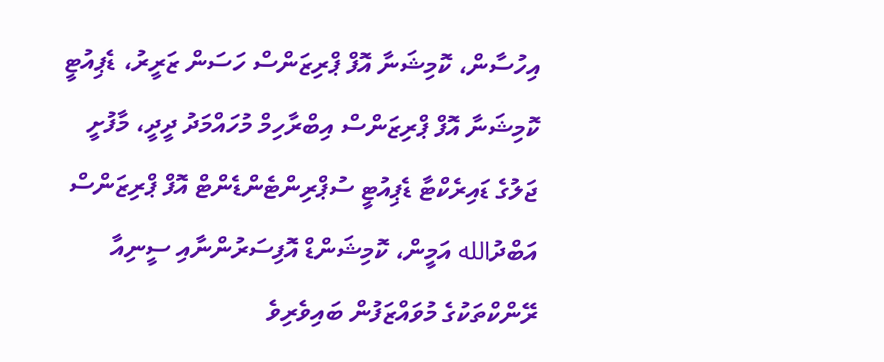އިހުސާން، ކޮމިޝަނާ އޮފް ޕްރިޒަންސް ހަސަން ޒަރީރު، ޑެޕިއުޓީ ކޮމިޝަނާ އޮފް ޕްރިޒަންސް އިބްރާހިމް މުހައްމަދު ދީދީ، މާފުށީ ޖަލުގެ ޑައިރެކްޓާ ޑެޕިއުޓީ ސުޕްރިންޓެންޑެންޓް އޮފް ޕްރިޒަންސް އަބްދުالله އަމީން، ކޮމިޝަންޑް އޮފިސަރުންނާއި ސީނިއާ ރޭންކްތަކުގެ މުވައްޒަފުން ބައިވެރިވެ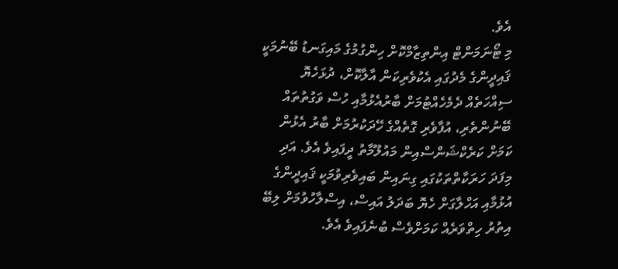އެވެ.
މި ޓޯނަމަންޓް އިންތިޒާމްކޮށް ހިންގުމުގެ މައިގަނޑު ބޭނުމަކީ ޤައިދީންގެ މެދުގައި އެކުވެރިކަން އާލާކޮށް، ދުޅަހެޔޮ ސިއްހަތެއް ދެމެހެއްޓުމަށް ބާރުއެޅުމާއި ހުސް ވަގުތުތައް ބޭނުންތެރި، އުފާވެރި ގޮތެއްގެ ހޭދަކުރުމަށް ބާރު އެޅުން ކަމަށް ކަރެކްޝަންސްއިން މައުލޫމާތު ދީފައިވެ އެވެ. އަދި މިފަދަ ހަރަކާތްތަކުގައި ގިނައިން ބައިވެރިވުމަކީ ޤައިދީންގެ އުޅުމާއި އަހްލާގަށް ހެޔޮ ބަދަލު އައިސް، އިސްލާހުވުމަށް ލިބޭ އިތުރު ހިތްވަރެއް ކަމަށްވެސް ބުނެފައިވެ އެވެ.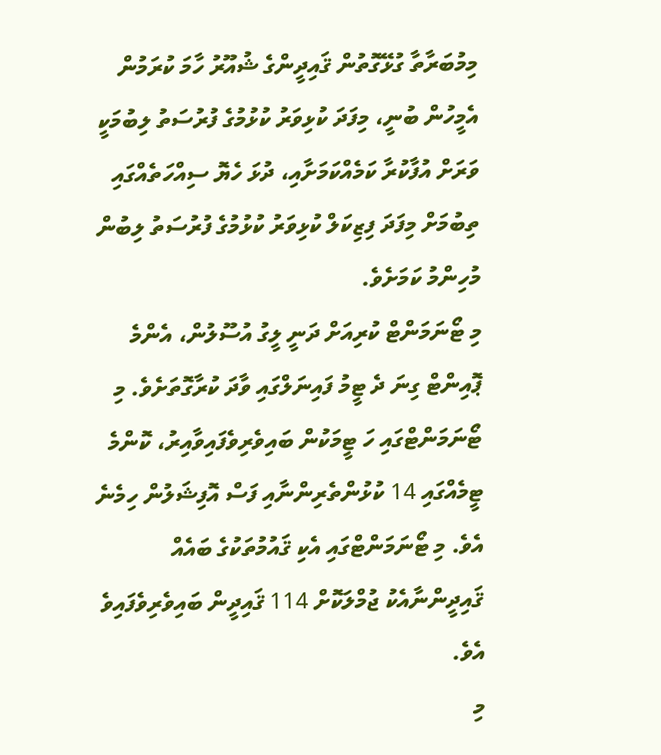މިމުބަރާތާ ގުޅޭގޮތުން ޤައިދީންގެ ޝުއޫރު ހާމަ ކުރަމުން އެމީހުން ބުނީ، މިފަދަ ކުޅިވަރު ކުޅުމުގެ ފުރުސަތު ލިބުމަކީ ވަރަށް އުފާކުރާ ކަމެއްކަމަށާއި، ދުޅަ ހެޔޮ ސިއްހަތެއްގައި ތިބުމަށް މިފަދަ ފިޒިކަލް ކުޅިވަރު ކުޅުމުގެ ފުރުސަތު ލިބުން މުހިންމު ކަމަށެވެ.
މި ޓޯނަމަންޓް ކުރިއަށް ދަނީ ލީގު އުސޫލުން، އެންމެ ޕޮއިންޓް ގިނަ ދެ ޓީމު ފައިނަލްގައި ވާދަ ކުރާގޮތަށެވެ. މި ޓޯނަމަންޓްގައި ހަ ޓީމަކުން ބައިވެރިވެފައިވާއިރު، ކޮންމެ ޓީމެއްގައި 14 ކުޅުންތެރިންނާއި ފަސް އޮފިޝަލުން ހިމެނެ އެވެ. މި ޓޯނަމަންޓްގައި އެކި ޤައުމުތަކުގެ ބައެއް ޤައިދީންނާއެކު ޖުމްލަކޮށް 114 ޤައިދީން ބައިވެރިވެފައިވެ އެވެ.
މި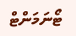ޓޯނަމަންޓް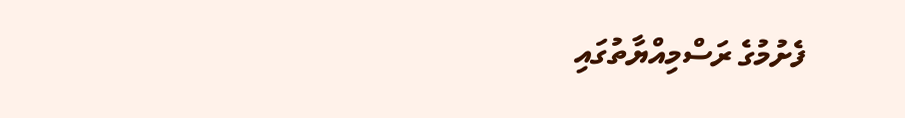ފެށުމުގެ ރަސްމިއްޔާތުގައި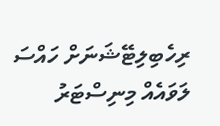ރިހެބިލިޓޭޝަނަށް ހައްސަ ލަވައެއް މިނިސްޓަރު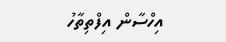އިހްސާން އިފްތިތާހު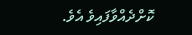ކޮށްދެއްވާފައިވެ އެވެ.